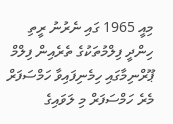މިއީ 1965 ގައި ނެރުނު ރީތި ހިންދީ ފިލްމުތަކުގެ ތެރެއިން ފިލްމް ޕޫރްނިމާގައި ހިމެނިފައިވާ ހަމްސަފަރް މެރެ ހަމްސަފަރް މި ލަވައިގެ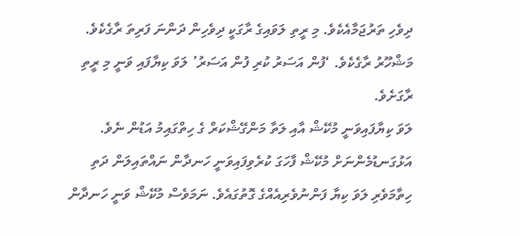ދިވެހި ތަރުޖަމާއެކެވެ. މި ރީތި ލަވައިގެ ރާގަކީ ދިވެހިން ދަންނަ ފަރިތަ ރާގެކެވެ. މަޝްހޫރު ރާގެކެވެ. ‘ފުން އަސަރު ކުރި ފުން އަސަރު’ ލަވަ ކިޔާފައި ވަނީ މި ރީތި ރާގަށެވެ.
ލަވަ ކިޔާފައިވަނީ މުކޭޝް އާއި ލަތާ މަންގޭޝްކަރް ގެ ހިތްގައިމު އަޑުން ނެވެ. އަޅުގަނޑުމެންނަށް މުކޭޝް ފާހަގަ ކުރެވިފައިވަނީ ހަނދާން ނައްތައިލަން ދަތި ހިތާމަވެރި ލަވަ ކިޔާ ފަންނުވެރިއެއްގެ ގޮތުގައެވެ. ނަމަވެސް މުކޭޝް ވަނީ ހަނދާން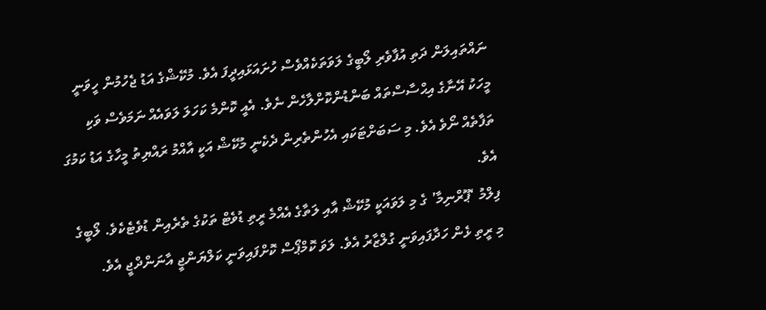ނައްތައިލަން ދަތި އުފާވެރި ލޯބީގެ ލަވަތަކެއްވެސް ހުށައަޅައިދީފަ އެވެ. މުކޭޝްގެ އަޑު ޖެހުމުން ހީވަނީ މީހަކު އޭނާގެ އިޙްސާސްތައް ބަންޑުންކޮށްލާހެން ނެވެ. އެއީ ކޮންމެ ކަހަލަ ލަވައެއް ނަމަވެސް ވަކި ތަފާތެއް ނޯވެ އެވެ. މި ސަބަށްޓަކައި އެހުންތެރިން ދެކެނީ މުކޭޝް އަކީ އާއްމު ރައްޔިތު މީހާގެ އަޑު ކަމުގަ އެވެ.
ފިލްމު ‘ޕޫރްނިމާ’ ގެ މި ލަވައަކީ މުކޭޝް އާއި ލަތާގެ އެއްމެ ރީތި ޑުވެޓް ތަކުގެ ތެރެއިން ޑުވެޓެކެވެ. ލޯބީގެ މި ރީތި ޅެން ހަދާފައިވަނީ ގުލްޒާރު އެވެ. ލަވަ ކޮމްޕޯސް ކޮށްފައިވަނީ ކަލްޔަންޖީ އާނަންދްޖީ އެވެ.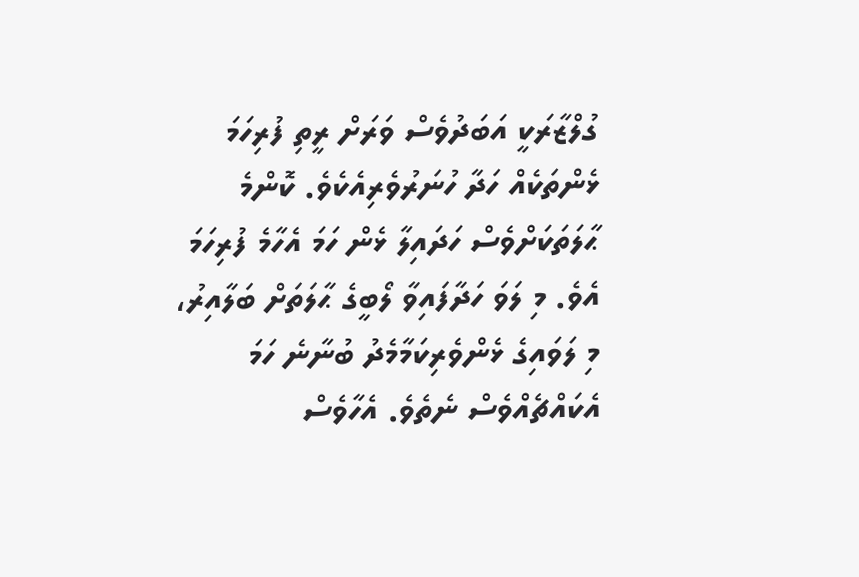ގުލްޒާރަކީ އަބަދުވެސް ވަރަށް ރީތި ފުރިހަމަ ޅެންތަކެއް ހަދާ ހުނަރުވެރިއެކެވެ. ކޮންމެ ޙާލަތަކަށްވެސް ހަދައިލާ ޅެން ހަމަ އެހާމެ ފުރިހަމަ އެވެ. މި ލަވަ ހަދާފައިވާ ލޯބީގެ ޙާލަތަށް ބަލާއިރު، މި ލަވައިގެ ޅެންވެރިކަމާމެދު ބުނާނެ ހަމަ އެކައްޗެއްވެސް ނެތެވެ. އެހާވެސް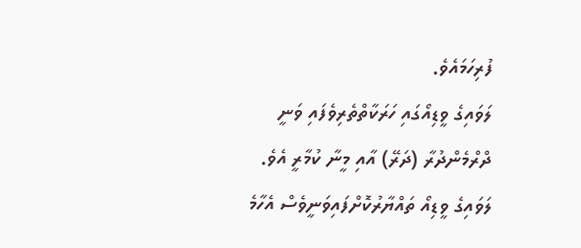ފުރިހަމައެވެ.
ލަވައިގެ ވީޑިއޯގައި ހަރަކާތްތެރިވެފައި ވަނީ ދްރްމެންދުރާ (ދަރޭ) އާއި މީނާ ކުމާރީ އެވެ. ލަވައިގެ ވީޑިއޯ ތައްޔާރުކޮށްފައިވަނީވެސް އެހާމެ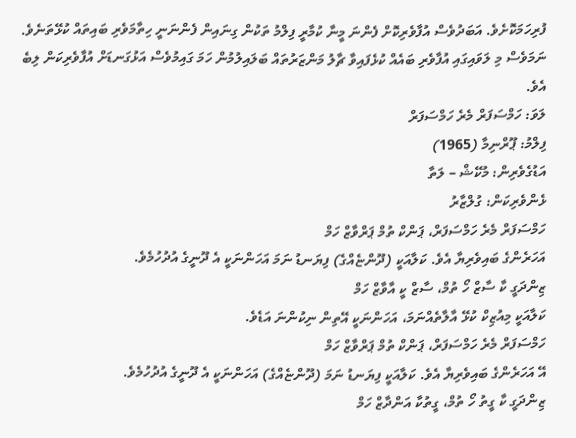ފުރިހަމަކޮށެވެ. އަބަދުވެސް އުފާވެރިކޮށް ފެންނަ މީނާ ކުމާރީ ފިލްމު ތަކުން ގިނައިން ފެންނަނީ ހިތާމަވެރި ބައިތައް ކުޅޭތަނެވެ. ނަމަވެސް މި ލަވައިގައި އުފާވެރި ބައެއް ކުޅެފައިވާ ޗާލު މަންޒަރުތައް ބަލައިލުމުން ހަމަ ގައިމުވެސް އަޅުގަނޑަށް އުފާވެރިކަން ލިބެ އެވެ.
ލަވަ: ހަމްސަފަރް މެރެ ހަމްސަފަރް
ފިލްމު: ޕޫރްނިމާ (1965)
އަޑުގެވެރިން: މުކޭޝް – ލަތާ
ޅެންވެރިކަން: ގުލްޒާރު
ހަމްސަފަރް މެރެ ހަމްސަފަރް، ޕަންކް ތުމް ޕަރްވާޒް ހަމް
އަހަރެންގެ ބައިވެރިޔާ އެވެ. ކަލާއަކީ (ދޫންޏެއްގެ) ފިޔަނޑު ނަމަ އަހަންނަކީ އެ ދޫނީގެ އުދުހުމެވެ.
ޒިންދަގީ ކާ ސާޒް ހޯ ތުމް، ސާޒް ކީ އާވާޒް ހަމް
ކަލާއަކީ މިއުޒިކް ކުޅޭ އާލާތެއްނަމަ، އަހަންނަކީ އޭތިން ނިކުންނަ އަޑެވެ.
ހަމްސަފަރް މެރެ ހަމްސަފަރް، ޕަންކް ތުމް ޕަރްވާޒް ހަމް
އޭ އަހަރެންގެ ބައިވެރިޔާ އެވެ. ކަލާއަކީ ފިޔަނޑު ނަމަ (ދޫންޏެއްގެ) އަހަންނަކީ އެ ދޫނީގެ އުދުހުމެވެ.
ޒިންދަގީ ކާ ގީތު ހޯ ތުމް، ގީތުކާ އަންދާޒް ހަމް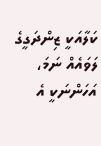ކަލާއަކީ ޒިންދަގީގެ ލަވައެއް ނަމަ، އަހަންނަކީ އެ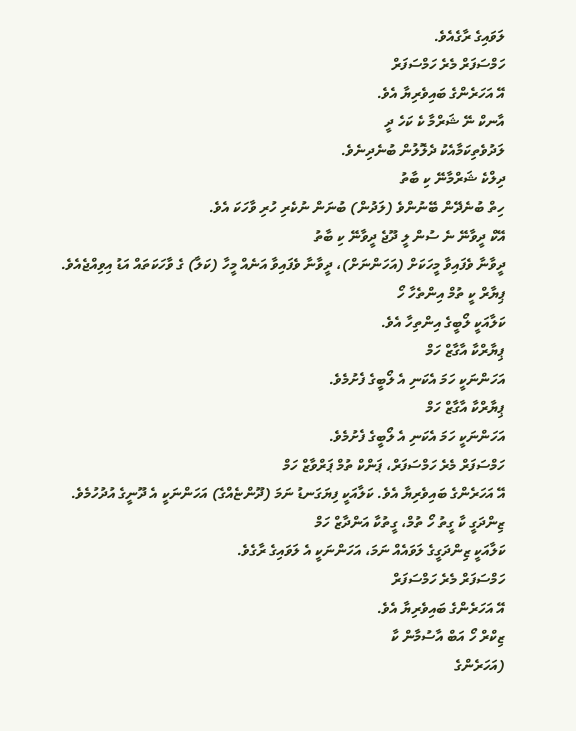ލަވައިގެ ރާގެއެވެ.
ހަމްސަފަރް މެރެ ހަމްސަފަރް
އޭ އަހަރެންގެ ބައިވެރިޔާ އެވެ.
އާނކް ނޭ ޝަރްމާ ކެ ކަހެ ދީ
ލަދުވެތިކަމާއެކު ދެލޮލުން ބުނެދިނެވެ.
ދިލްކެ ޝަރްމާނޭ ކި ބާތު
ހިތް ބުނެދޭން ބޭނުންވެ (ލަދުން) ބުނަން ނުކެރި ހުރި ވާހަކަ އެވެ.
އޭކް ދީވާނޭ ނެ ސުން ލީ ދޫޖެ ދީވާނޭ ކި ބާތު
ދީވާނާ ވެފައިވާ މީހަކަށް (އަހަންނަށް)، ދީވާނާ ވެފައިވާ އަނެއް މީހާ (ކަލާ) ގެ ވާހަކަތައް އަޑު އިވިއްޖެއެވެ.
ޕިޔާރް ކީ ތުމް އިންތެހާ ހޯ
ކަލާއަކީ ލޯބީގެ އިންތިހާ އެވެ.
ޕިޔާރްކާ އާގާޒް ހަމް
އަހަންނަކީ ހަމަ އެކަނި އެ ލޯބީގެ ފެށުމެވެ.
ޕިޔާރްކާ އާގާޒް ހަމް
އަހަންނަކީ ހަމަ އެކަނި އެ ލޯބީގެ ފެށުމެވެ.
ހަމްސަފަރް މެރެ ހަމްސަފަރް، ޕަންކް ތުމް ޕަރްވާޒް ހަމް
އޭ އަހަރެންގެ ބައިވެރިޔާ އެވެ. ކަލާއަކީ ފިޔަގަނޑު ނަމަ (ދޫންޏެއްގެ) އަހަންނަކީ އެ ދޫނީގެ އުދުހުމެވެ.
ޒިންދަގީ ކާ ގީތު ހޯ ތުމް، ގީތުކާ އަންދާޒް ހަމް
ކަލާއަކީ ޒިންދަގީގެ ލަވައެއް ނަމަ، އަހަންނަކީ އެ ލަވައިގެ ރާގެވެ.
ހަމްސަފަރް މެރެ ހަމްސަފަރް
އޭ އަހަރެންގެ ބައިވެރިޔާ އެވެ.
ޒިކްރް ހޯ އަބް އާސުމާން ކާ
(އަހަރެންގެ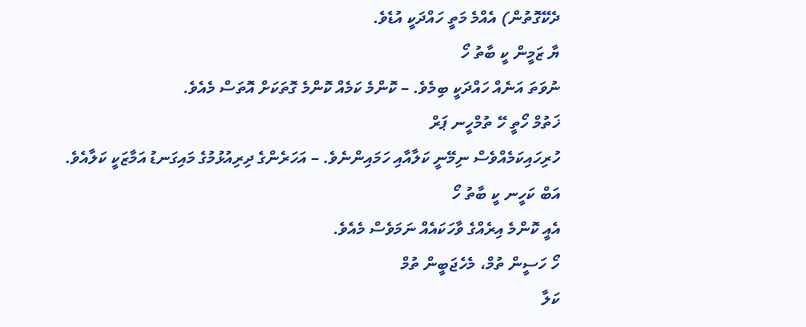ދެކޭގޮތުން) އެއްމެ މަތީ ހައްދަކީ އުޑެވެ.
ޔާ ޒަމީން ކީ ބާތު ހޯ
ނުވަތަ އަނެއް ހައްދަކީ ބިމެވެ. – ކޮންމެ ކަމެއް ކޮންމެ ގޮތަކަށް އޮތަސް މެއެވެ.
ޚަތުމް ހޯތީ ހޭ ތުމްހީނ ޕަރް
ހުރިހައިކަމެއްވެސް ނިމޭނީ ކަލާއާއި ހަމައިންނެވެ. – އަހަރެންގެ ދިރިއުޅުމުގެ މައިގަނޑު އަމާޒަކީ ކަލާއެވެ.
އަބް ކަހީނ ކީ ބާތު ހޯ
އެއީ ކޮންމެ އިރެއްގެ ވާހަކައެއް ނަމަވެސް މެއެވެ.
ހޯ ހަސީން ތުމް، މެހެޖަބީން ތުމް
ކަލާ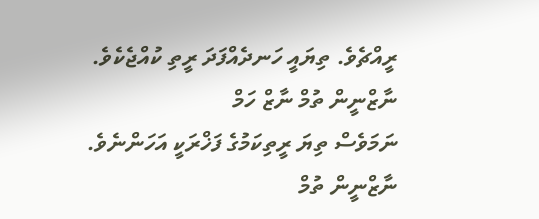ރީއްޗެވެ. ތިޔައީ ހަނދެއްފަދަ ރީތި ކުއްޖެކެވެ.
ނާޒްނީން ތުމް ނާޒް ހަމް
ނަމަވެސް ތިޔަ ރީތިކަމުގެ ފަޚްރަކީ އަހަންނެވެ.
ނާޒްނީން ތުމް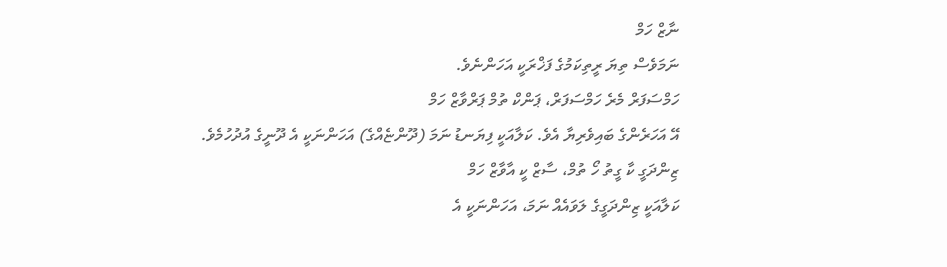ނާޒް ހަމް
ނަމަވެސް ތިޔަ ރީތިކަމުގެ ފަޚްރަކީ އަހަންނެވެ.
ހަމްސަފަރް މެރެ ހަމްސަފަރް، ޕަންކް ތުމް ޕަރްވާޒް ހަމް
އޭ އަހަރެންގެ ބައިވެރިޔާ އެވެ. ކަލާއަކީ ފިޔަނޑު ނަމަ (ދޫންޏެއްގެ) އަހަންނަކީ އެ ދޫނީގެ އުދުހުމެވެ.
ޒިންދަގީ ކާ ގީތު ހޯ ތުމް، ސާޒް ކީ އާވާޒް ހަމް
ކަލާއަކީ ޒިންދަގީގެ ލަވައެއް ނަމަ، އަހަންނަކީ އެ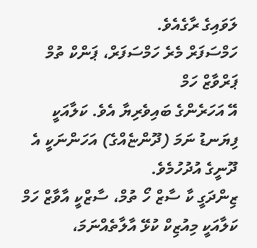ލަވައިގެ ރާގެއެވެ.
ހަމްސަފަރް މެރެ ހަމްސަފަރް، ޕަންކް ތުމް ޕަރްވާޒް ހަމް
އޭ އަހަރެންގެ ބައިވެރިޔާ އެވެ. ކަލާއަކީ ފިޔަނޑު ނަމަ (ދޫންޏެއްގެ) އަހަންނަކީ އެ ދޫނީގެ އުދުހުމެވެ.
ޒިންދަގީ ކާ ސާޒް ހޯ ތުމް، ސާޒްކީ އާވާޒް ހަމް
ކަލާއަކީ މިއުޒިކް ކުޅޭ އާލާތެއްނަމަ،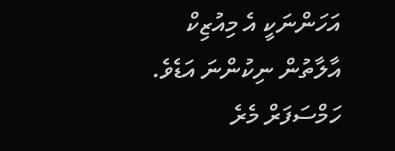އަހަންނަކީ އެ މިއުޒިކް އާލާތުން ނިކުންނަ އަޑެވެ.
ހަމްސަފަރް މެރެ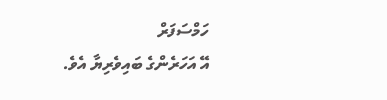ހަމްސަފަރް
އޭ އަހަރެންގެ ބައިވެރިޔާ އެވެ.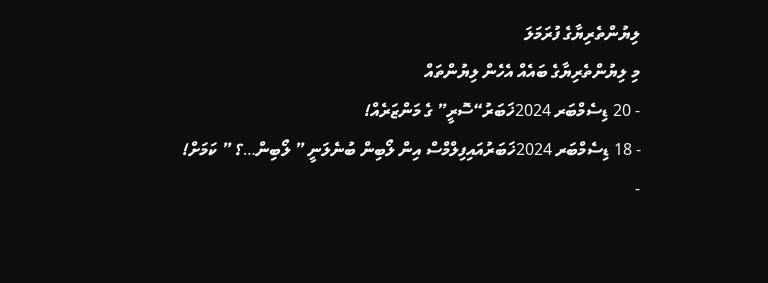ލިޔުންތެރިޔާގެ ފުރަމަލަ
މި ލިޔުންތެރިޔާގެ ބައެއް އެހެން ލިޔުންތައް
- 20 ޑިސެމްބަރ 2024ޚަބަރު“ސޮރީ” ގެ މަންޒަރެއް!
- 18 ޑިސެމްބަރ 2024ޚަބަރުއައިފިލްމްސް އިން ލޯބިން ބުނެލަނީ ” ލޯބިން…؟ ” ކަމަށް!
-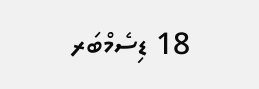18 ޑިސެމްބަރ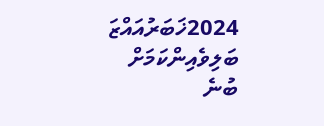2024ޚަބަރުއައްޒަ ބަލިވެއިންކަމަށް ބުނެ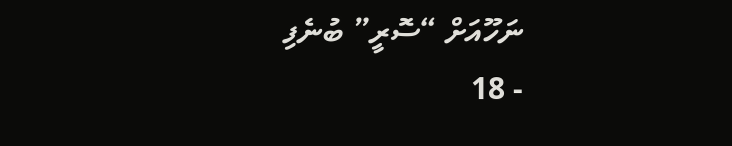ނަހޫއަށް “ސޮރީ” ބުނެފި
- 18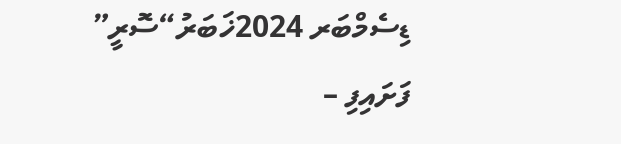ޑިސެމްބަރ 2024ޚަބަރު“ސޮރީ” ފަށައިފި –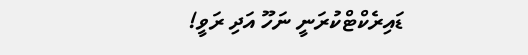ޑައިރެކްޓްކުރަނީ ނަހޫ އަދި ރަވީ!